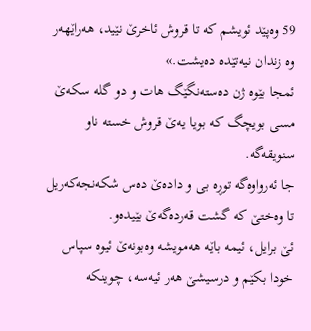59 وەپێد ئویشم که تا قروش ئاخرێ نێید، هەراێهەر وه زندان نیەتێدە دەیشت.»
ئمجا بێوه ژن دەستەنگێگ هات و دو گله سکەێ مسی بویچگ که بویا یەێ قروش خسته ناو سنویقەگه.
جا ئەرواوەگە توڕه بی و دادەێ دەس شکەنجەکەریل تا وەختێ که گشت قەردەگەێ بێیدەو.
ئێ برایل، ئیمه باێه هەمویشه وەبونەێ ئیوه سپاس خودا بکێم و درسیشێ هەر ئیەسه، چوینکه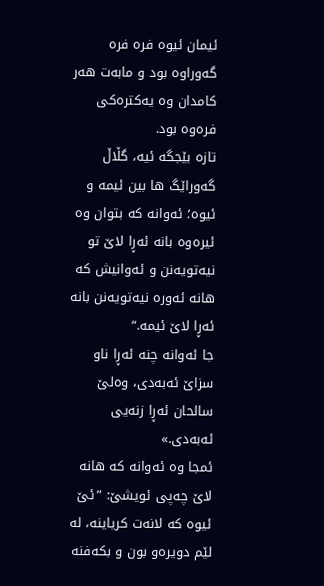ئیمان ئیوه فره فره گەوراوه بود و مابەت هەر کامدان وه یەکترەکی فرەوه بود.
تازه بێجگه ئیه، گڵاڵ گەوراێگ ها بین ئیمه و ئیوه؛ ئەوانه که بتوان وه ئیرەوە بانه ئەڕا لاێ تو نیەتویەنن و ئەوانیش که هانه ئەوره نیەتویەنن بانه ئەڕا لاێ ئیمه.“
جا ئەوانه چنه ئەڕا ناو سزاێ ئەبەدی، وەلێ سالحان ئەڕا زنەیی ئەبەدی.»
ئمجا وه ئەوانه که هانه لاێ چەپی ئویشێ: ”ئێ ئیوه که لانەت کریاینه، له لێم دویرەو بون و بکەفنه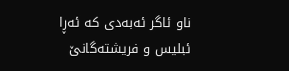ناو ئاگر ئەبەدی که ئەڕا ئبلیس و فریشتەگانێ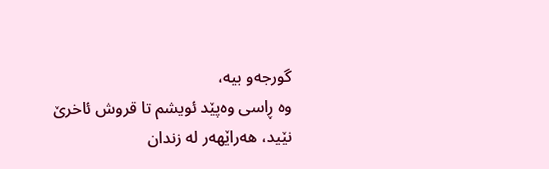گورجەو بیه،
وه ڕاسی وەپێد ئویشم تا قروش ئاخرێ نێید، هەراێهەر له زندان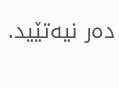دەر نیەتێید.